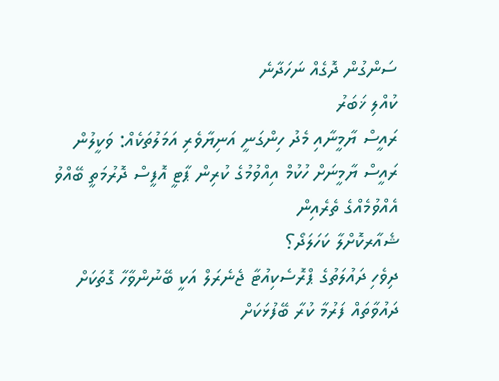ސަންގުން ދޮގެއް ނަހަދާނެ
ކުއްލި ޚަބަރު
ރައީސް ޔާމީނާއި މެދު ހިންގަނީ އަނިޔާވެރި އަމަލުތަކެއް: ވަކީލުން
ރައީސް ޔާމީނަށް ހުކުމް އިއްވުމުގެ ކުރިން ޕާޓީ އޮފީސް ދޮރުމަތީ ބޭއްވު އެއްވުމެއްގެ ތެރެއިން
ޝެއާރކޮށްލާ ކަހަލަދޯ؟
ދިވެހި ދައުލަތުގެ ޕްރޮސެކިއުޓާ ޖެނެރަލް އަކީ ބޭނުންވާހާ ގޮތަކަށް ދައުވާތައް ފަރުމާ ކުރާ ބޭފުޅަކަށް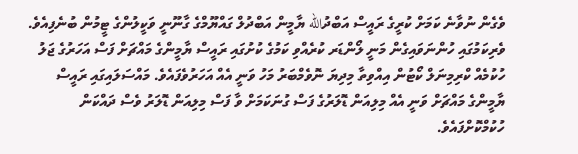ވެގެން ނުވާނެ ކަމަށް ކުރީގެ ރައީސް އަބްދުالله ޔާމީން އަބްދުލް ގައްޔޫމްގެ ގާނޫނީ ވަކީލުންގެ ޓީމުން ބުނެފިއެވެ.
ވެރިކަމުގައި ހުންނަވައިގެން މަނީ ލޯންޑަރ ކުރެއްވި ކަމުގެ ކުށުގައި ރައީސް ޔާމީންގެ މައްޗަށް ފަސް އަހަރުގެ ޖަލު ހުކުމެއް ކްރިމިނަލް ކޯޓުން އިއްވިތާ މިދިޔަ ނޮވެމްބަރު މަހު ވަނީ އެއް އަހަރުވެފައެވެ. މައްސަލައިގައި ރައީސް ޔާމީންގެ މައްޗަށް ވަނީ އެއް މިލިއަން ޑޮލަރުގެ ފަސް ގުނަކަމަށް ވާ ފަސް މިލިއަން ޑޮލަރު ވެސް ދައްކަން ހުކުމްކޮށްފައެވެ.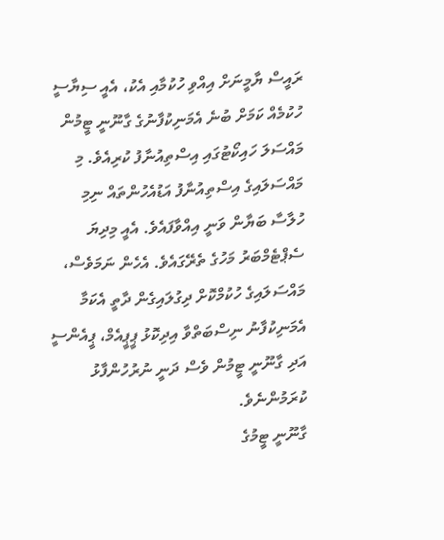ރައީސް ޔާމީނަށް އިއްވި ހުކުމާއި އެކު، އެއީ ސިޔާސީ ހުކުމެއް ކަމަށް ބުނެ އެމަނިކުފާނުގެ ގާނޫނީ ޓީމުން މައްސަލަ ހައިކޯޓުގައި އިސްތިއުނާފު ކުރިއެވެ. މި މައްސަލައިގެ އިސްތިއުނާފު އަޑުއެހުންތައް ނިމި ހުލާސާ ބަޔާން ވަނީ އިއްވާފައެވެ. އެއީ މިދިޔަ ސެޕްޓެމްބަރު މަހުގެ ތެރޭގައެވެ. އެހެން ނަމަވެސް، މައްސަލައިގެ ހުކުމްކޮށް ދިގުލައިގެން ދާތީ އެކަމާ އެމަނިކުފާނު ނިސްބަތްވާ އިދިކޮޅު ޕީޕީއެމް، ޕީއެންސީ އަދި ގާނޫނީ ޓީމުން ވެސް ދަނީ ނުރުހުންފާޅު ކުރަމުންނެވެ.
ގާނޫނީ ޓީމުގެ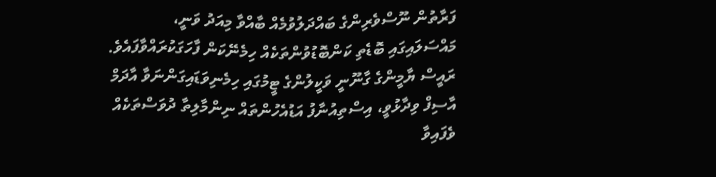ފަރާތުން ނޫސްވެރިންގެ ބައްދަލުވުމެއް ބާއްވާ މިއަދު ވަނީ، މައްސަލައިގައި ބޮޑެތި ކަންބޮޑުވުންތަކެއް ހިމެނޭކަން ފާހަގަކުރައްވާފައެވެ. ރައީސް ޔާމީންގެ ގާނޫނީ ވަކީލުންގެ ޓީމުގައި ހިމެނިވަޑައިގަންނަވާ އާދަމް އާސިފް ވިދާޅުވީ، އިސްތިއުނާފު އަޑުއެހުންތައް ނިންމާލިތާ ދުވަސްތަކެއް ވެފައިވާ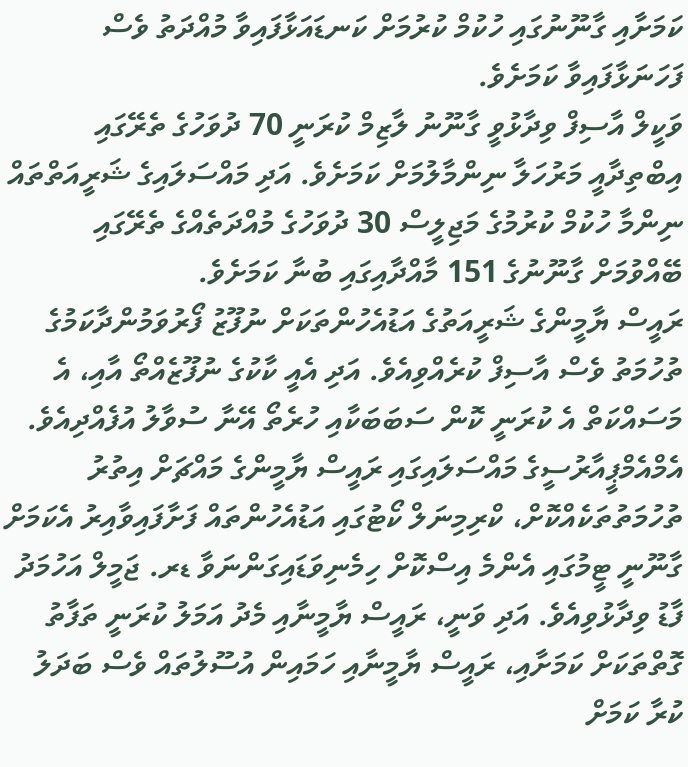ކަމަށާއި ގާނޫނުގައި ހުކުމް ކުރުމަށް ކަނޑައަޅާފައިވާ މުއްދަތު ވެސް ފަހަނަޅާފައިވާ ކަމަށެވެ.
ވަކީލް އާސިފް ވިދާޅުވީ ގާނޫނު ލާޒިމް ކުރަނީ 70 ދުވަހުގެ ތެރޭގައި އިބްތިދާއީ މަރުހަލާ ނިންމާލުމަށް ކަމަށެވެ. އަދި މައްސަލައިގެ ޝަރީއަތްތައް ނިންމާ ހުކުމް ކުރުމުގެ މަޖިލީސް 30 ދުވަހުގެ މުއްދަތެއްގެ ތެރޭގައި ބޭއްވުމަށް ގާނޫނުގެ 151 މާއްދާއިގައި ބުނާ ކަމަށެވެ.
ރައީސް ޔާމީންގެ ޝަރީއަތުގެ އަޑުއެހުންތަކަށް ނުފޫޒު ފޯރުވަމުންދާކަމުގެ ތުހުމަތު ވެސް އާސިފް ކުރެއްވިއެވެ. އަދި އެއީ ކާކުގެ ނުފޫޒެއްތޯ އާއި، އެ މަސައްކަތް އެ ކުރަނީ ކޮން ސަބަބަކާއި ހުރެތޯ އޭނާ ސުވާލު އުފެއްދިއެވެ.
އެމްއެމްޕީއާރުސީގެ މައްސަލައިގައި ރައީސް ޔާމީންގެ މައްޗަށް އިތުރު ތުހުމަތުތަކެއްކޮށް، ކްރިމިނަލް ކޯޓުގައި އަޑުއެހުންތައް ފަށާފައިވާއިރު އެކަމަށް ގާނޫނީ ޓީމުގައި އެންމެ އިސްކޮށް ހިމެނިވަޑައިގަންނަވާ ޑރ. ޖަމީލް އަހުމަދު ފާޑު ވިދާޅުވިއެވެ. އަދި ވަނީ، ރައީސް ޔާމީނާއި މެދު އަމަލު ކުރަނީ ތަފާތު ގޮތްތަކަށް ކަމަށާއި، ރައީސް ޔާމީނާއި ހަމައިން އުސޫލުތައް ވެސް ބަދަލު ކުރާ ކަމަށް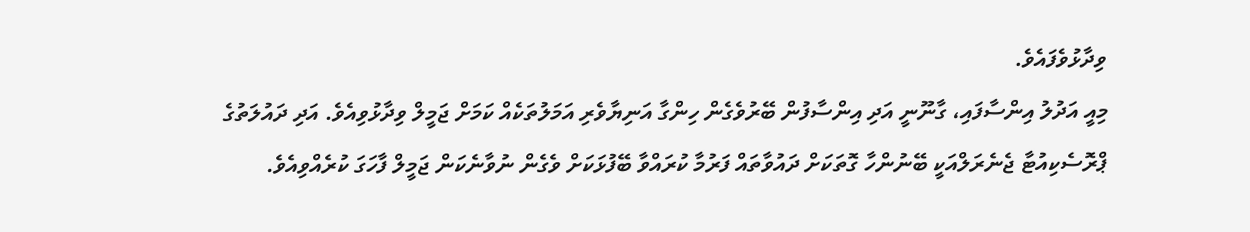ވިދާޅުވެފައެވެ.
މިއީ އަދުލު އިންސާފައި، ގާނޫނީ އަދި އިންސާފުން ބޭރުވެގެން ހިންގާ އަނިޔާވެރި އަމަލުތަކެއް ކަމަށް ޖަމީލް ވިދާޅުވިއެވެ. އަދި ދައުލަތުގެ ޕްރޮސެކިއުޓާ ޖެނެރަލްއަކީ ބޭނުންހާ ގޮތަކަށް ދައުވާތައް ފަރުމާ ކުރައްވާ ބޭފުޅަކަށް ވެގެން ނުވާނެކަން ޖަމީލް ފާހަގަ ކުރެއްވިއެވެ.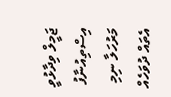ޖަމީލް ވިދާޅުވީ އިސްތިއުނާފު މަރުހަލާ ނިމި އެތައް ދުވަހެއް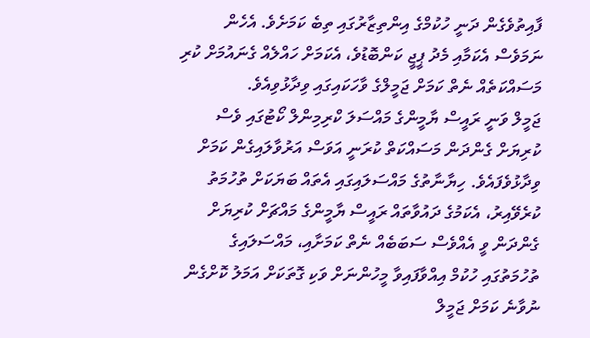ފާއިތުވެގެން ދަނީ ހުކުމްގެ އިންތިޒާރުގައި ތިބެ ކަމަށެވެ. އެހެން ނަމަވެސް އެކަމާއި މެދު ޕީޖީ ކަންބޮޑުވެ، އެކަމަށް ހައްލެއް ގެނައުމަށް ކުރި މަސައްކަތެއް ނެތް ކަމަށް ޖަމީލްގެ ވާހަކައިގައި ވިދާޅުވިއެވެ.
ޖަމީލް ވަނީ ރައީސް ޔާމީންގެ މައްސަލަ ކްރިމިންލް ކޯޓުގައި ވެސް ކުރިޔަށް ގެންދަން މަސައްކަތް ކުރަނީ އަވަސް އަރުވާލައިގެން ކަމަށް ވިދާޅުވެފައެވެ. ހިޔާނާތުގެ މައްސަލައިގައި އެތައް ބަޔަކަށް ތުހުމަތު ކުރެވޭއިރު، އެކަމުގެ ދައުވާތައް ރައީސް ޔާމީންގެ މައްޗަށް ކުރިޔަށް ގެންދަން ވީ އެއްވެސް ސަބަބެއް ނެތް ކަމަށާއި، މައްސަލައިގެ ތުހުމަތުގައި ހުކުމް އިއްވާފައިވާ މީހުންނަށް ވަކި ގޮތަކަށް އަމަލު ކޮށްގެން ނުވާނެ ކަމަށް ޖަމީލް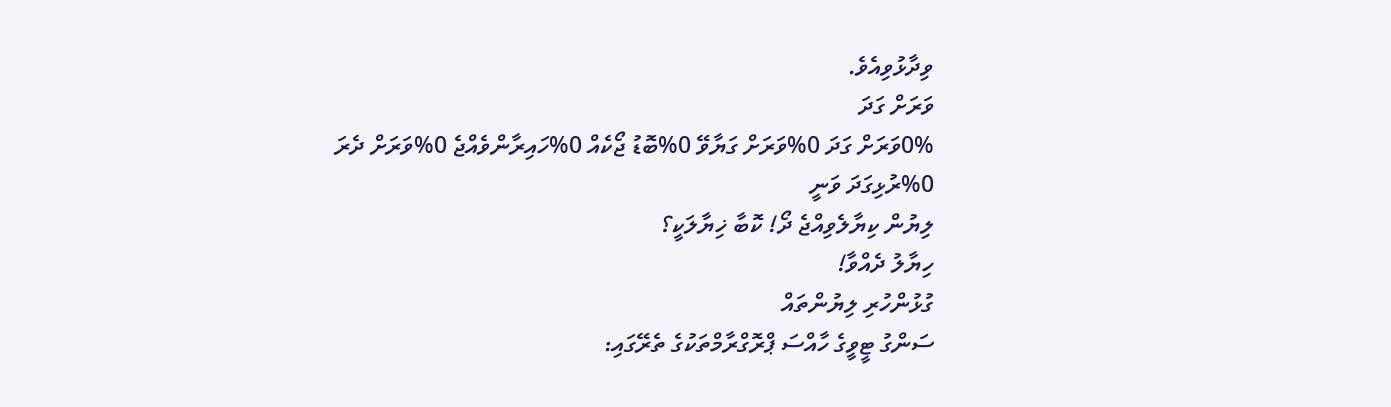ވިދާޅުވިއެވެ.
ވަރަށް ގަދަ
0%ވަރަށް ގަދަ 0%ވަރަށް ގަޔާވޭ 0%ބޮޑު ޖޯކެއް 0%ހައިރާންވެއްޖެ 0%ވަރަށް ދެރަ 0%ރުޅިގަދަ ވަނީ
ލިޔުން ކިޔާލެވިއްޖެ ދޯ! ކޮބާ ޚިޔާލަކީ؟
ހިޔާލު ދެއްވާ!
ގުޅުންހުރި ލިޔުންތައް
ސަންގު ޓީވީގެ ހާއްސަ ޕްރޮގްރާމްތަކުގެ ތެރޭގައި: